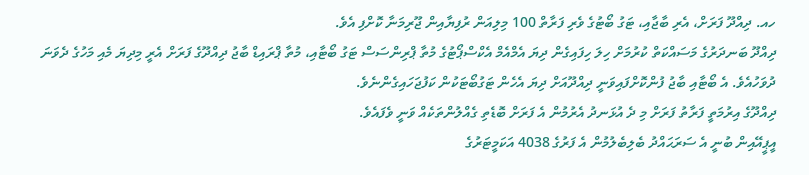ހއ. ދިއްދޫ ފަރަށް، އެރި ބާޖާއި، ޓަގު ބޯޓުގެ ވެރި ފަރާތް 100 މިލިއަން ރުފިޔާއިން ޖޫރިމަނާ ކޮށްފި އެވެ.
ދިއްދޫ ބަނދަރުގެ މަސައްކަތް ކުރުމަށް ހިލަ ހިފައިގެން ދިޔަ އެމްއެމް އެކްސްޕޯޓުގެ މުތާ ޕްރިންސަސް ޓަގު ބޯޓާއި، މުތާ ޕްރައިޑް ބާޖު ދިއްދޫގެ ފަރަށް އެރީ މިދިޔަ މެއި މަހުގެ ދެވަނަ ދުވަހުއެވެ. އެ ބޯޓާއި ބާޖު ފުންކޮށްފައިވަނީ ދިއްދޫއަށް ދިޔަ އެހެން ޓަގުބޯޓަކުން ކަފުޖަހައިގެންނެވެ.
ދިއްދޫގެ އިރުމަތީ ފަރާތު ފަރަށް މި ދެ އުޅަނދު އެރުމުން އެ ފަރަށް ބޮޑެތި ގެއްލުންތަކެއް ވަނީ ވެފައެވެ.
އީޕީއޭއިން ބުނީ އެ ސަރަޙައްދު ބެލިބެލުމުން އެ ފަރުގެ 4038 އަކަމީޓަރުގެ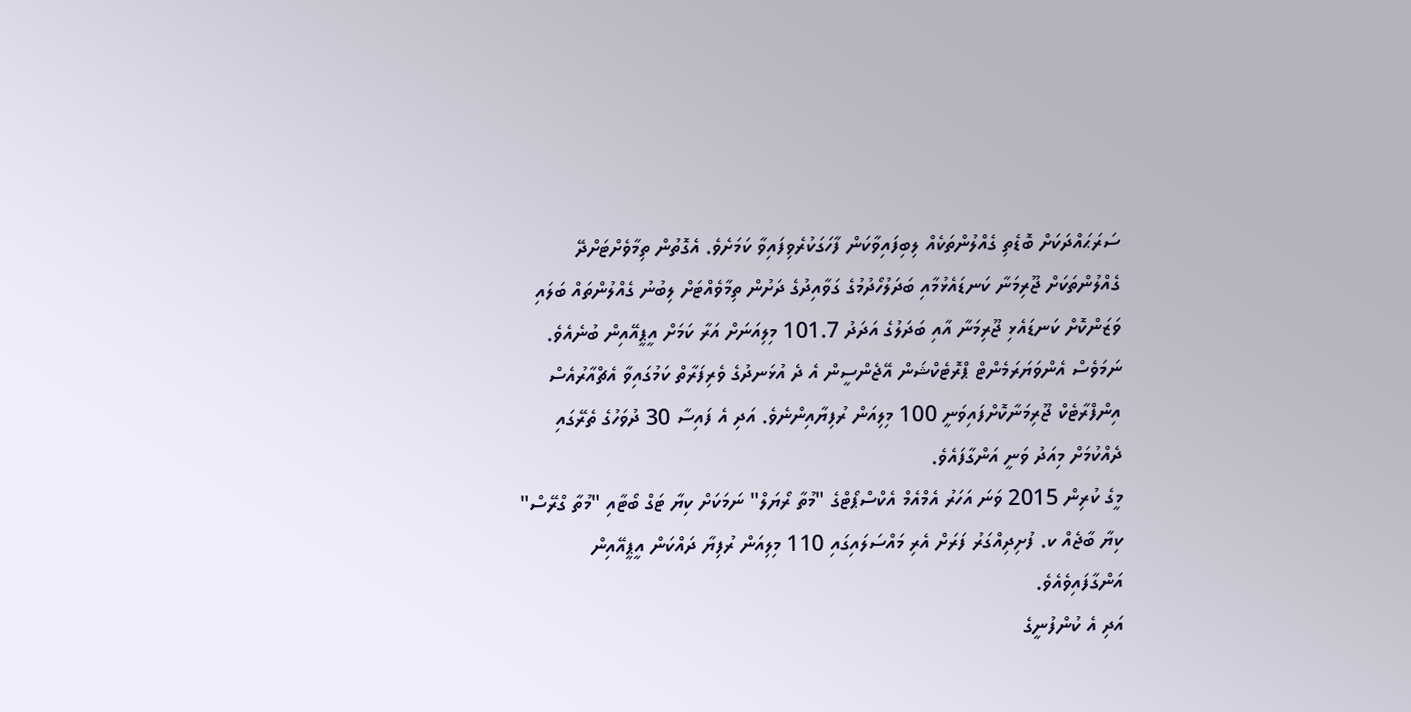ސަރަޙައްދަކަށް ބޮޑެތި ގެއްލުންތަކެއް ލިބިފައިވާކަން ފާހަގަކުރެވިފައިވާ ކަމަށެވެ. އެގޮތުން ތިމާވެށްޓަށްދޭ ގެއްލުންތަކަށް ޖޫރިމަނާ ކަނޑައެޅުމާއި ބަދަލުހޯދުމުގެ ގަވާއިދުގެ ދަށުން ތިމާވެއްޓަށް ލިބުނު ގެއްލުންތައް ބަލައި ވަޒަންކޮށް ކަނޑައެޅި ޖޫރިމަނާ އާއި ބަދަލުގެ އަދަދު 101.7 މިލިއަނަށް އަރާ ކަމަށް އީޕީއޭއިން ބުނެއެވެ.
ނަމަވެސް އެންވަޔަރަމެންޓް ޕްރޮޓެކްޝަން އޭޖެންސީން އެ ދެ އުޅަނދުގެ ވެރިފަރާތް ކަމުގައިވާ އެޗްއާރުއެސް އިންފްރާޓެކް ޖޫރިމަނާކޮށްފައިވަނީ 100 މިލިއަން ރުފިޔާއިންނެވެ. އަދި އެ ފައިސާ 30 ދުވަހުގެ ތެރޭގައި ދެއްކުމަށް މިއަދު ވަނީ އަންގާފައެވެ.
މީގެ ކުރިން 2015 ވަނަ އަހަރު އެމްއެމް އެކްސްޕޯޓްގެ "މުތާ ރޯޔަލް" ނަމަކަށް ކިޔާ ޓަގް ބޯޓާއި "މުތާ ގްރޭސް" ކިޔާ ބާޖެއް ކ. ފުށިދިއްގަރު ފަރަށް އެރި މައްސަލައިގައި 110 މިލިއަން ރުފިޔާ ދައްކަން އީޕީއޭއިން އަންގާފައިވެއެވެ.
އަދި އެ ކުންފުނީގެ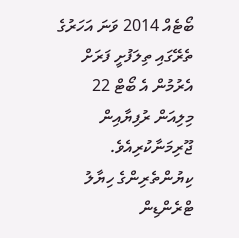ބޯޓެއް 2014 ވަނަ އަހަރުގެ ތެރޭގައި ތިލަފުށީ ފަރަށް އެރުމުން އެ ބޯޓް 22 މިލިއަން ރުފިޔާއިން ޖޫރިމަނާކުރިއެވެ.
ކިޔުންތެރިންގެ ހިޔާލު
ޓްރެންޑިން